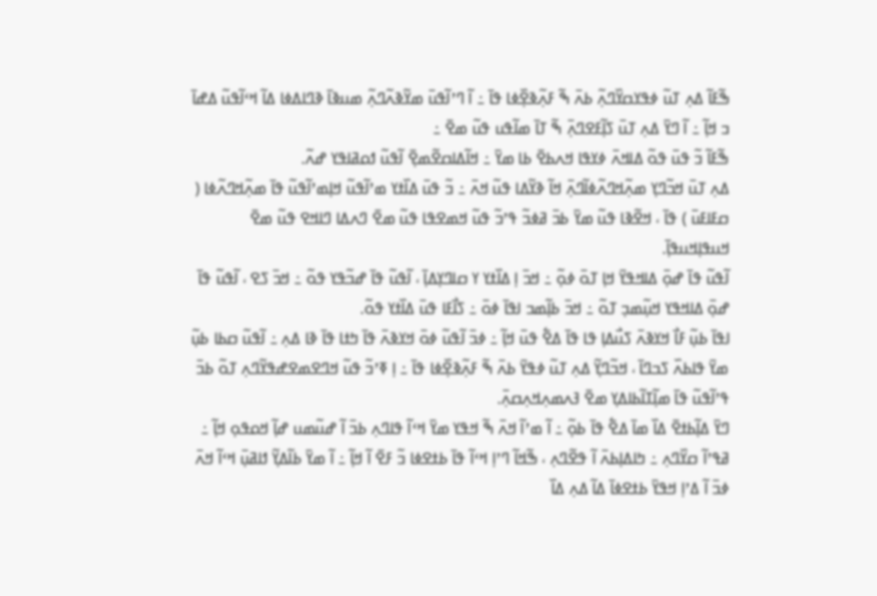ߒ߬ߓߊ߬ ߡߍ߲ ߠߎ߬ ߦߟߌߛߌ߰ߣߍ߲߬ ߕߍ߫ ߒ߬ ߓߍ߲߬ߢߐ߲߰ߦߊ ߟߊ߫ ߸ ߊ߬ ߣߴߊ߬ߟߎ߫ ߘߌ߬ߢߍ߬ߣߍ߲߬ ߘߎߢߊ߫ ߢߣߊߡߦߊ ߡߊ߬ ߞߵߊ߬ߟߎ߬ ߡߝߊ߫ ߏ ߞߊ߲߬ ߸ ߊ߬ ߣߌ߫ ߡߍ߲ ߠߎ߫ ߖߊ߲߬ߓߐߣߍ߲߫ ߒ߬ ߠߊ߫ ߘߊ߬ߟߎ ߟߎ߬ ߘߐ߫ ߸
ߒ߬ߓߊ߬ ߏ߬ ߟߎ߫ ߟߋ߬ ߡߊߞߍ߫ ߦߌߟߊ ߞߍߕߐ߫ ߕߊ ߘߌ߫ ߸ ߞߊ߬ߡߊߛߐ߬ߘߐ߲߫ ߊ߬ߟߎ߬ ߗߋߥߊߟߌ ߝߍ߬.
ߡߍ߲ ߠߎ߫ ߞߏ߬ߣߌ߲ ߘߍ߲߬ߞߣߍ߬ߦߊ߬ߣߍ߲߫ ߞߊ߬ ߢߌ߬ߡߊ ߟߎ߬ ߞߍ߫ ߸ ߏ߬ ߟߎ߫ ߡߊ߰ߙߌ ߘߴߊ߬ߟߎ߬ ߞߊ߲ߘߴߊ߬ߟߎ߬ ߟߊ߫ ߘߍ߲߬ߞߣߍ߬ߦߊ ( ߛߓߊߓߎ߫ ) ߟߊ߫ ، ߞߐ߬ߢߊ ߟߎ߬ ߘߌ߫ ߕߏ߫ ߥߦߏ߬ ߟߴߏ߬ ߟߎ߬ ߞߘߐߟߊ ߟߎ߬ ߘߐ߫ ߣߍߡߊ ߣߊߞߐ ߟߎ߬ ߘߐ߫ ߞߎߟߊ߲ߞߎߟߊ߲߫.
ߊ߬ߟߎ߬ ߟߊ߫ ߝߋ߲߫ ߡߊߞߟߌ߫ ߞߊ߲ ߠߋ߫ ߦߋ߲߬ ߸ ߞߏ߫ ߊ߲ ߡߊ߰ߙߌ ߌ ߛߊߣߌ߲ߡߊ߲߫ ، ߊ߬ߟߎ߬ ߟߊ߫ ߝߏ߬ߟߌ ߟߋ߬ ߸ ߞߏ߫ ߖߐ ، ߊ߬ߟߎ߬ ߟߊ߫ ߝߋ߲߫ ߡߊߞߟߌ ߞߎ߲߬ߘߏ߲ ߠߋ߬ ߸ ߞߏ߫ ߕߊ߲߬ߘߏ ߊߟߊ߫ ߦߋ߫ ߸ ߖߊ߯ߓߊ ߟߎ߫ ߡߊ߰ߙߌ ߟߋ߬.
ߊߟߊ߫ ߕߎ߲߬ ߓߊ߯ ߞߌߢߍ߫ ߖߎ߯ߡߊ߲ ߟߊ ߟߊ߫ ߡߐ߱ ߟߎ߫ ߞߊ߲߬ ߸ ߦߏ߫ ߊ߬ߟߎ߬ ߦߋ߫ ߞߌߢߍ߫ ߟߊ߫ ߤߙߊ ߟߊ߫ ߢߊ ߡߍ߲ ߸ ߊ߬ߟߎ߬ ߛߕߊ ߕߎ߲߬ ߘߌ߫ ߟߊߕߍ߰ ߖߏߣߊ߫ ، ߞߏ߬ߣߌ߲߬ ߡߍ߲ ߠߎ߬ ߦߟߌ߫ ߕߍ߫ ߒ߬ ߓߍ߲߬ߢߐ߲߰ߦߊ ߟߊ߫ ߸ ߊ߲ ߧߴߏ߬ ߟߎ߬ ߞߣߐߘߐߝߟߌ߬ߣߍ߲ ߠߋ߬ ߕߏ߫ ߟߴߊ߬ߟߎ߬ ߟߊ߫ ߘߊ߲߬ߠߊ߬ߕߊߡߌ߲ ߘߐ߫ ߔߍߘߍ߲ߞߍ߲ߛߍ߲߫.
ߣߌ߫ ߡߊ߲߬ߕߙߐ߫ ߡߊ߰ ߘߊ߫ ߡߐ߱ ߟߊ߫ ߕߋ߲߬ ߸ ߊ߬ ߘߴߊ߬ ߞߍ߫ ߒ߬ ߞߟߌ ߘߌ߫ ߞߵߊ߬ ߟߊߣߍ߲ ߕߏ߫ ߊ߬ ߝߎ߬ߘߎ ߝߊ߲߬ ߞߋߟߋ߲ ߞߊ߲߬ ߸ ߥߟߴߊ߬ ߛߌ߰ߣߍ߲ ߸ ߤߊߡߊ߲ߕߍ߫ ߊ߬ ߟߐ߬ߣߍ߲ ، ߒ߬ߞߊ߬ ߣߴߊ߲ ߞߵߊ߬ ߟߊ߫ ߕߙߐߦߊ ߏ߬ ߓߐ߫ ߊ߬ ߞߊ߲߬ ߸ ߊ߬ ߘߌ߫ ߕߊ߬ߡߌ߲߬ ߗߊߥߎ߲߫ ߞߵߊ߬ ߞߍ߫ ߦߏ߫ ߊ߬ ߡߴߊ߲ ߞߟߌ߫ ߕߙߐߦߊ߫ ߡߊ߬ ߡߍ߲ ߡߊ߰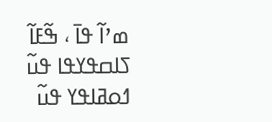ߘߴߊ߬ ߟߊ߫ ، ߒ߬ߓߊ߬ ߖߊߛߟߌߟߊ ߟߎ߬ ߗߋߥߊߟߌ ߟߎ߬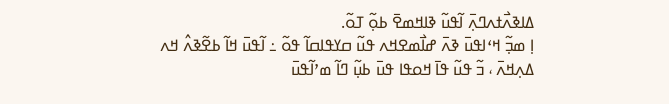ߡߊߢߍ߯ߙߍߣߍ߲߫ ߊ߬ߟߎ߬ ߢߊߞߘߐ߫ ߕߋ߲߬ ߠߋ߬.
ߊ߲ ߘߏ߲߬ ߞߵߊߟߎ߫ ߢߍ߫ ߝߊ߯ߘߐߞߍ ߟߎ߬ ߛߌߟߊߛߊ߬ ߟߋ߬ ߸ ߊ߬ߟߎ߫ ߞߊ߬ ߕߐ߬ߢߍ߮ ߞߍ ߡߍ߲ߞߍ߫ ، ߏ߬ ߟߎ߬ ߟߊ߫ ߞߋߟߊ ߟߎ߫ ߕߎ߲߬ ߣߊ߬ ߘߴߊ߬ߟߎ߫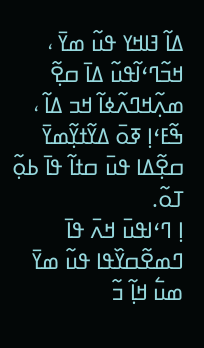ߡߊ߬ ߔߊߞߌ ߟߎ߬ ߘߌ߫ ، ߞߏ߬ߣߵߊ߬ߟߎ߬ ߡߊ߫ ߛߐ߲߬ ߘߍ߲߬ߞߣߍ߬ߦߊ߬ ߞߏ ߡߊ߬ ، ߒ߬ߓߵߊ߲ ߧߋ߫ ߡߌ߬ߙߌ߲߬ߘߌ߫ ߛߐ߲߬ߡߊ ߟߎ߫ ߛߙߊ߬ ߟߊ߫ ߕߋ߲߬ ߠߋ߬.
ߊ߲ ߣߵߊߟߎ߫ ߞߍ߫ ߟߊ߫ ߣߘߐ߬ߛߌ߰ߟߊ ߟߎ߬ ߘߌ߫ ߘߎ߱ ߞߊ߲߬ ߏ߬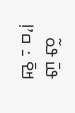ߟߎ߫ ߟߋ߬ ߞߐ߫ ߸ ߛߴߊ߲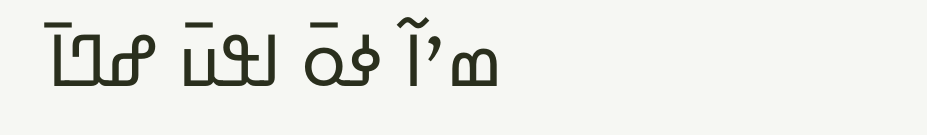ߘߴߊ߬ ߦߋ߫ ߊߟߎ߫ ߝߣߊ߫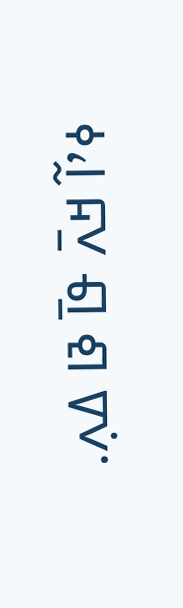ߦߴߊ߬ ߞߍ߫ ߟߊ߫ ߢߊ ߡߍ߲.